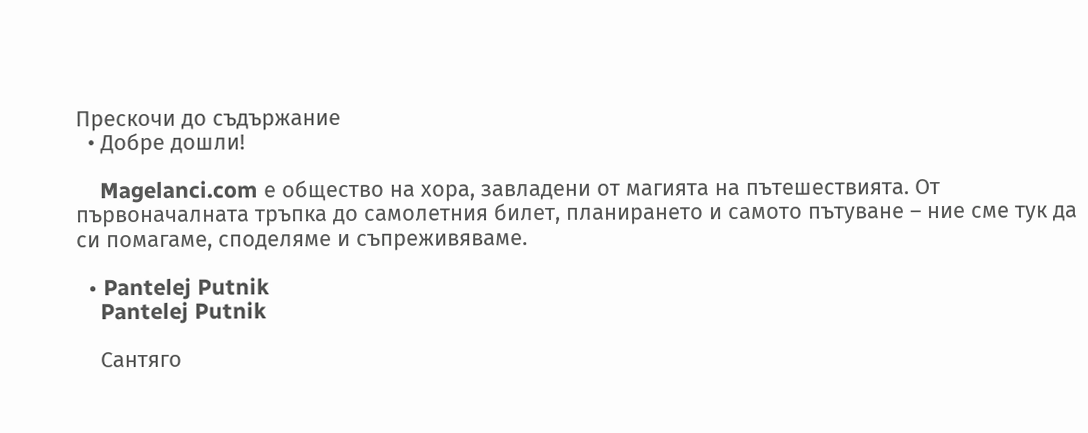Прескочи до съдържание
  • Добре дошли!

    Magelanci.com е общество на хора, завладени от магията на пътешествията. От първоначалната тръпка до самолетния билет, планирането и самото пътуване – ние сме тук да си помагаме, споделяме и съпреживяваме.

  • Pantelej Putnik
    Pantelej Putnik

    Сантяго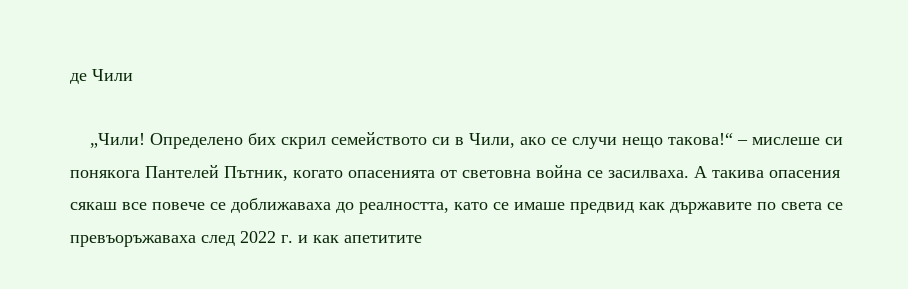де Чили

    „Чили! Определено бих скрил семейството си в Чили, ако се случи нещо такова!“ – мислеше си понякога Пантелей Пътник, когато опасенията от световна война се засилваха. А такива опасения сякаш все повече се доближаваха до реалността, като се имаше предвид как държавите по света се превъоръжаваха след 2022 г. и как апетитите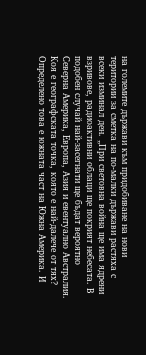на големите държави към придобиване на нови територии за сметка на по-малки държави растяха с всеки изминал ден. „При световна война ще има ядрени взривове, радиоактивни облаци ще покрият небесата. В подобен случай най-засегнати ще бъдат вероятно Северна Америка, Европа, Азия и евентуално Австралия. Коя е географската точка, която е най-далече от тях? Определено това е южната част на Южна Америка. И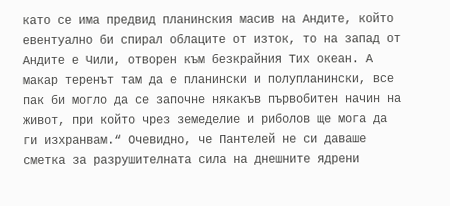като се има предвид планинския масив на Андите, който евентуално би спирал облаците от изток, то на запад от Андите е Чили, отворен към безкрайния Тих океан. А макар теренът там да е планински и полупланински, все пак би могло да се започне някакъв първобитен начин на живот, при който чрез земеделие и риболов ще мога да ги изхранвам.“ Очевидно, че Пантелей не си даваше сметка за разрушителната сила на днешните ядрени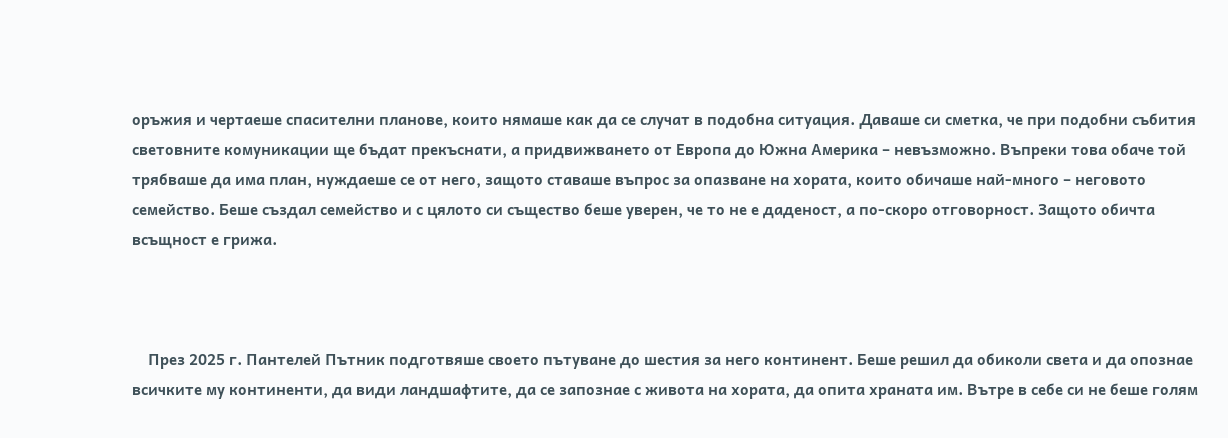оръжия и чертаеше спасителни планове, които нямаше как да се случат в подобна ситуация. Даваше си сметка, че при подобни събития световните комуникации ще бъдат прекъснати, а придвижването от Европа до Южна Америка – невъзможно. Въпреки това обаче той трябваше да има план, нуждаеше се от него, защото ставаше въпрос за опазване на хората, които обичаше най-много – неговото семейство. Беше създал семейство и с цялото си същество беше уверен, че то не е даденост, а по-скоро отговорност. Защото обичта всъщност е грижа.



    През 2025 г. Пантелей Пътник подготвяше своето пътуване до шестия за него континент. Беше решил да обиколи света и да опознае всичките му континенти, да види ландшафтите, да се запознае с живота на хората, да опита храната им. Вътре в себе си не беше голям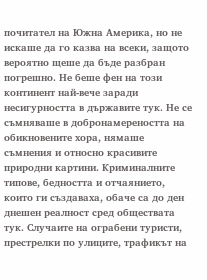почитател на Южна Америка, но не искаше да го казва на всеки, защото вероятно щеше да бъде разбран погрешно. Не беше фен на този континент най-вече заради несигурността в държавите тук. Не се съмняваше в добронамереността на обикновените хора, нямаше съмнения и относно красивите природни картини. Криминалните типове, бедността и отчаянието, които ги създаваха, обаче са до ден днешен реалност сред обществата тук. Случаите на ограбени туристи, престрелки по улиците, трафикът на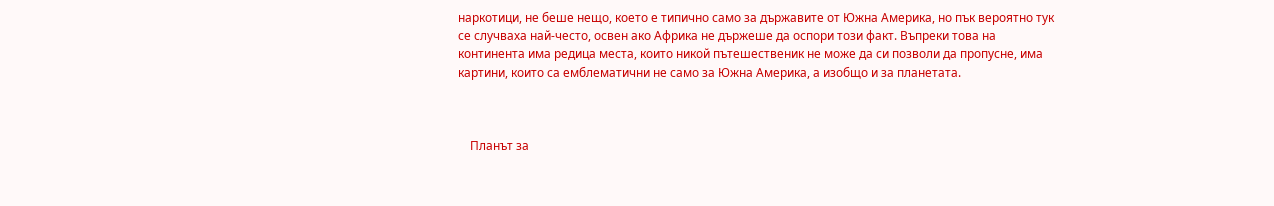наркотици, не беше нещо, което е типично само за държавите от Южна Америка, но пък вероятно тук се случваха най-често, освен ако Африка не държеше да оспори този факт. Въпреки това на континента има редица места, които никой пътешественик не може да си позволи да пропусне, има картини, които са емблематични не само за Южна Америка, а изобщо и за планетата.



    Планът за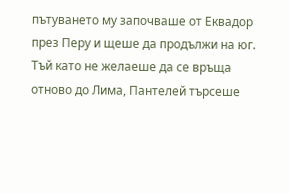пътуването му започваше от Еквадор през Перу и щеше да продължи на юг. Тъй като не желаеше да се връща отново до Лима, Пантелей търсеше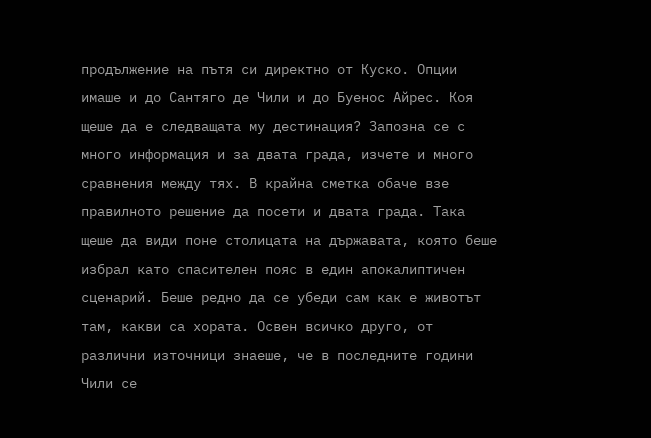продължение на пътя си директно от Куско. Опции имаше и до Сантяго де Чили и до Буенос Айрес. Коя щеше да е следващата му дестинация? Запозна се с много информация и за двата града, изчете и много сравнения между тях. В крайна сметка обаче взе правилното решение да посети и двата града. Така щеше да види поне столицата на държавата, която беше избрал като спасителен пояс в един апокалиптичен сценарий. Беше редно да се убеди сам как е животът там, какви са хората. Освен всичко друго, от различни източници знаеше, че в последните години Чили се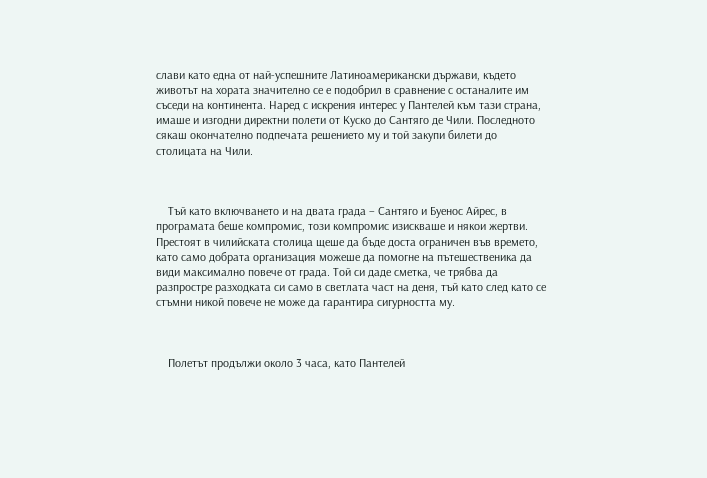слави като една от най-успешните Латиноамерикански държави, където животът на хората значително се е подобрил в сравнение с останалите им съседи на континента. Наред с искрения интерес у Пантелей към тази страна, имаше и изгодни директни полети от Куско до Сантяго де Чили. Последното сякаш окончателно подпечата решението му и той закупи билети до столицата на Чили.



    Тъй като включването и на двата града – Сантяго и Буенос Айрес, в програмата беше компромис, този компромис изискваше и някои жертви. Престоят в чилийската столица щеше да бъде доста ограничен във времето, като само добрата организация можеше да помогне на пътешественика да види максимално повече от града. Той си даде сметка, че трябва да разпростре разходката си само в светлата част на деня, тъй като след като се стъмни никой повече не може да гарантира сигурността му.



    Полетът продължи около 3 часа, като Пантелей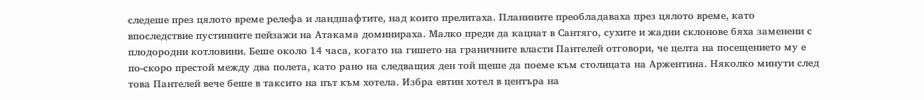следеше през цялото време релефа и ландшафтите, над които прелитаха. Планините преобладаваха през цялото време, като впоследствие пустинните пейзажи на Атакама доминираха. Малко преди да кацнат в Сантяго, сухите и жадни склонове бяха заменени с плодородни котловини. Беше около 14 часа, когато на гишето на граничните власти Пантелей отговори, че целта на посещението му е по-скоро престой между два полета, като рано на следващия ден той щеше да поеме към столицата на Аржентина. Няколко минути след това Пантелей вече беше в таксито на път към хотела. Избра евтин хотел в центъра на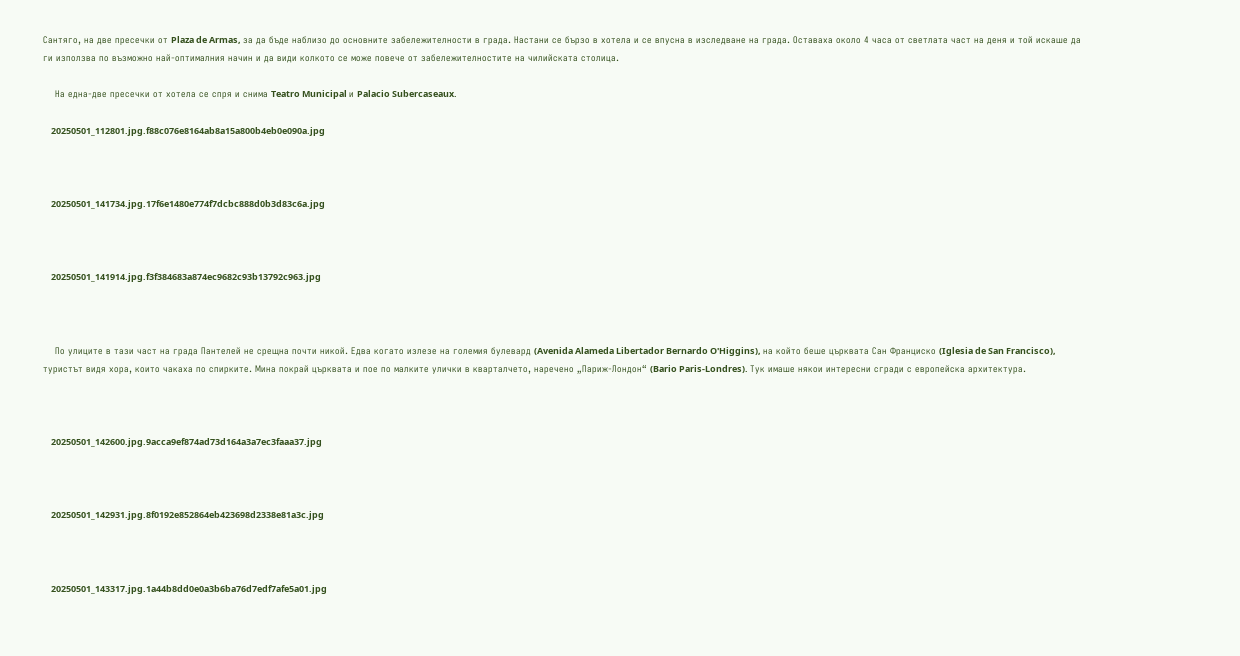Сантяго, на две пресечки от Plaza de Armas, за да бъде наблизо до основните забележителности в града. Настани се бързо в хотела и се впусна в изследване на града. Оставаха около 4 часа от светлата част на деня и той искаше да ги използва по възможно най-оптималния начин и да види колкото се може повече от забележителностите на чилийската столица.

    На една-две пресечки от хотела се спря и снима Teatro Municipal и Palacio Subercaseaux.

    20250501_112801.jpg.f88c076e8164ab8a15a800b4eb0e090a.jpg



    20250501_141734.jpg.17f6e1480e774f7dcbc888d0b3d83c6a.jpg



    20250501_141914.jpg.f3f384683a874ec9682c93b13792c963.jpg



    По улиците в тази част на града Пантелей не срещна почти никой. Едва когато излезе на големия булевард (Avenida Alameda Libertador Bernardo O'Higgins), на който беше църквата Сан Франциско (Iglesia de San Francisco), туристът видя хора, които чакаха по спирките. Мина покрай църквата и пое по малките улички в кварталчето, наречено „Париж-Лондон“ (Bario Paris-Londres). Тук имаше някои интересни сгради с европейска архитектура.



    20250501_142600.jpg.9acca9ef874ad73d164a3a7ec3faaa37.jpg



    20250501_142931.jpg.8f0192e852864eb423698d2338e81a3c.jpg



    20250501_143317.jpg.1a44b8dd0e0a3b6ba76d7edf7afe5a01.jpg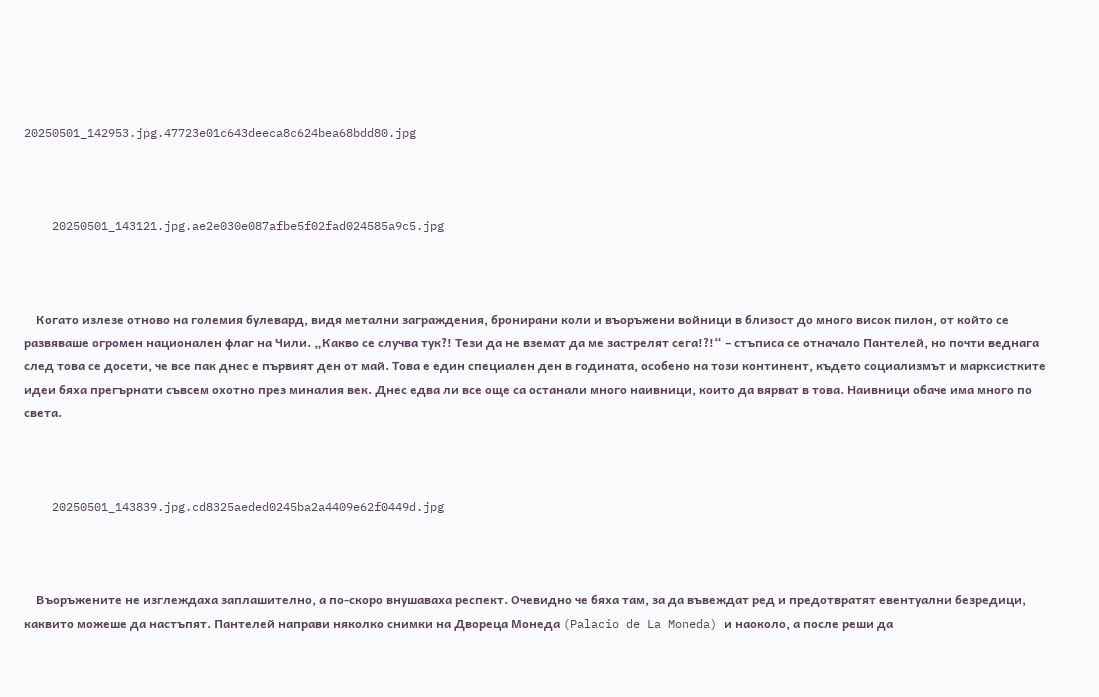20250501_142953.jpg.47723e01c643deeca8c624bea68bdd80.jpg



    20250501_143121.jpg.ae2e030e087afbe5f02fad024585a9c5.jpg



    Когато излезе отново на големия булевард, видя метални заграждения, бронирани коли и въоръжени войници в близост до много висок пилон, от който се развяваше огромен национален флаг на Чили. „Какво се случва тук?! Тези да не вземат да ме застрелят сега!?!“ – стъписа се отначало Пантелей, но почти веднага след това се досети, че все пак днес е първият ден от май. Това е един специален ден в годината, особено на този континент, където социализмът и марксистките идеи бяха прегърнати съвсем охотно през миналия век. Днес едва ли все още са останали много наивници, които да вярват в това. Наивници обаче има много по света.



    20250501_143839.jpg.cd8325aeded0245ba2a4409e62f0449d.jpg



    Въоръжените не изглеждаха заплашително, а по-скоро внушаваха респект. Очевидно че бяха там, за да въвеждат ред и предотвратят евентуални безредици, каквито можеше да настъпят. Пантелей направи няколко снимки на Двореца Монеда (Palacio de La Moneda) и наоколо, а после реши да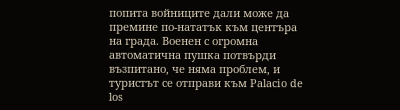попита войниците дали може да премине по-нататък към центъра на града. Военен с огромна автоматична пушка потвърди възпитано, че няма проблем, и туристът се отправи към Palacio de los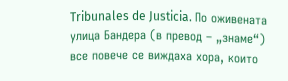Tribunales de Justicia. По оживената улица Бандера (в превод – „знаме“) все повече се виждаха хора, които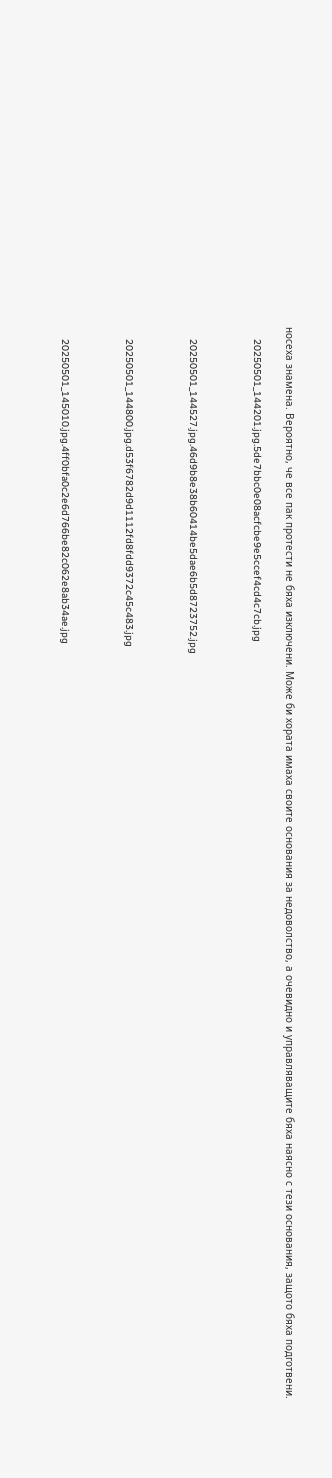носеха знамена. Вероятно, че все пак протести не бяха изключени. Може би хората имаха своите основания за недоволство, а очевидно и управляващите бяха наясно с тези основания, защото бяха подготвени.

    20250501_144201.jpg.5de7bbc0e08acfcbe9e5ccef4cd4c7cb.jpg



    20250501_144527.jpg.46d9b8e38b60414be5dae6b5d8723752.jpg



    20250501_144800.jpg.d53f6782d9d1112fd8fdd9372c45c483.jpg



    20250501_145010.jpg.4ff0bfa0c2e6d766be82c062e8ab34ae.jpg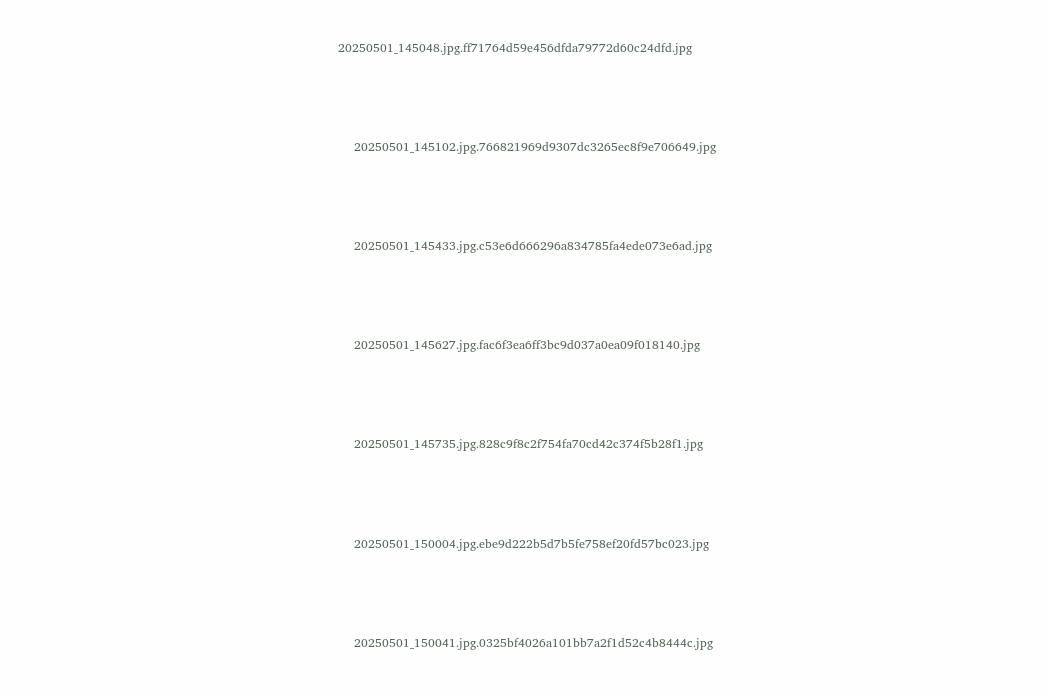20250501_145048.jpg.ff71764d59e456dfda79772d60c24dfd.jpg



    20250501_145102.jpg.766821969d9307dc3265ec8f9e706649.jpg



    20250501_145433.jpg.c53e6d666296a834785fa4ede073e6ad.jpg



    20250501_145627.jpg.fac6f3ea6ff3bc9d037a0ea09f018140.jpg



    20250501_145735.jpg.828c9f8c2f754fa70cd42c374f5b28f1.jpg



    20250501_150004.jpg.ebe9d222b5d7b5fe758ef20fd57bc023.jpg



    20250501_150041.jpg.0325bf4026a101bb7a2f1d52c4b8444c.jpg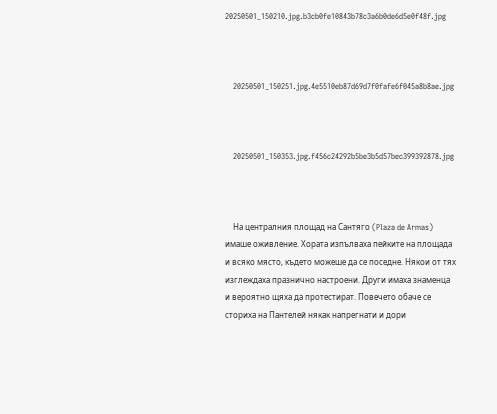20250501_150210.jpg.b3cb0fe10843b78c3a6b0de6d5e0f48f.jpg



    20250501_150251.jpg.4e5510eb87d69d7f0fafe6f045a8b8ae.jpg



    20250501_150353.jpg.f456c24292b5be3b5d57bec399392878.jpg



    На централния площад на Сантяго (Plaza de Armas) имаше оживление. Хората изпълваха пейките на площада и всяко място, където можеше да се поседне. Някои от тях изглеждаха празнично настроени. Други имаха знаменца и вероятно щяха да протестират. Повечето обаче се сториха на Пантелей някак напрегнати и дори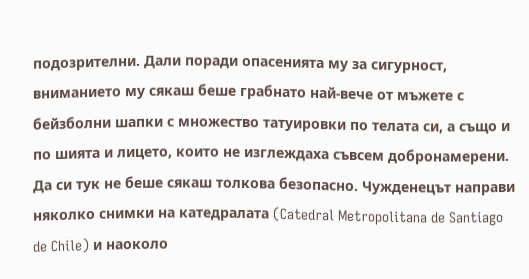подозрителни. Дали поради опасенията му за сигурност, вниманието му сякаш беше грабнато най-вече от мъжете с бейзболни шапки с множество татуировки по телата си, а също и по шията и лицето, които не изглеждаха съвсем добронамерени.  Да си тук не беше сякаш толкова безопасно. Чужденецът направи няколко снимки на катедралата (Catedral Metropolitana de Santiago de Chile) и наоколо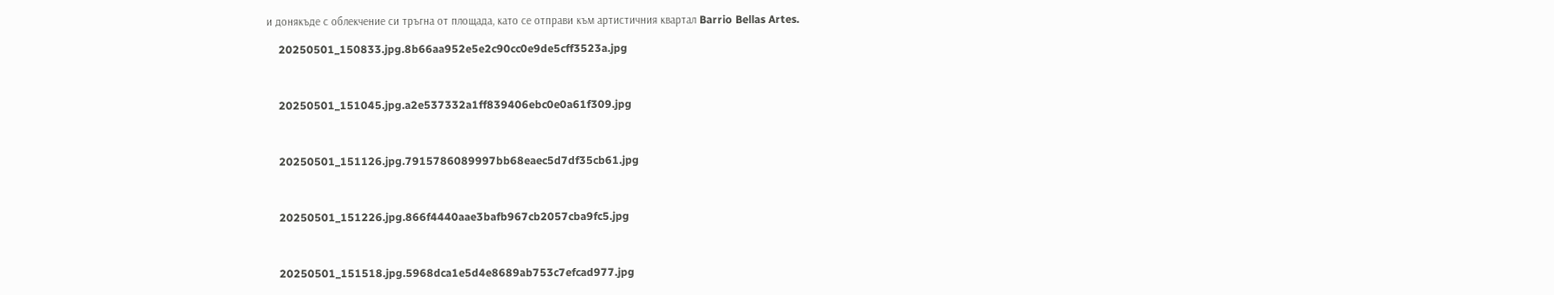и донякъде с облекчение си тръгна от площада, като се отправи към артистичния квартал Barrio Bellas Artes.

    20250501_150833.jpg.8b66aa952e5e2c90cc0e9de5cff3523a.jpg



    20250501_151045.jpg.a2e537332a1ff839406ebc0e0a61f309.jpg



    20250501_151126.jpg.7915786089997bb68eaec5d7df35cb61.jpg



    20250501_151226.jpg.866f4440aae3bafb967cb2057cba9fc5.jpg



    20250501_151518.jpg.5968dca1e5d4e8689ab753c7efcad977.jpg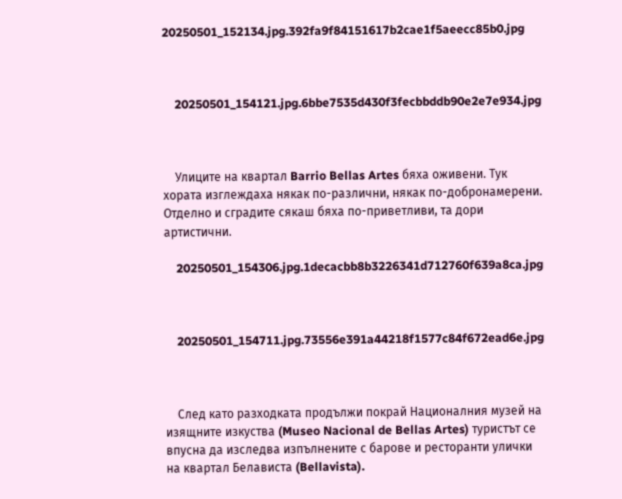20250501_152134.jpg.392fa9f84151617b2cae1f5aeecc85b0.jpg



    20250501_154121.jpg.6bbe7535d430f3fecbbddb90e2e7e934.jpg



    Улиците на квартал Barrio Bellas Artes бяха оживени. Тук хората изглеждаха някак по-различни, някак по-добронамерени. Отделно и сградите сякаш бяха по-приветливи, та дори артистични.

    20250501_154306.jpg.1decacbb8b3226341d712760f639a8ca.jpg



    20250501_154711.jpg.73556e391a44218f1577c84f672ead6e.jpg



    След като разходката продължи покрай Националния музей на изящните изкуства (Museo Nacional de Bellas Artes) туристът се впусна да изследва изпълнените с барове и ресторанти улички на квартал Белависта (Bellavista).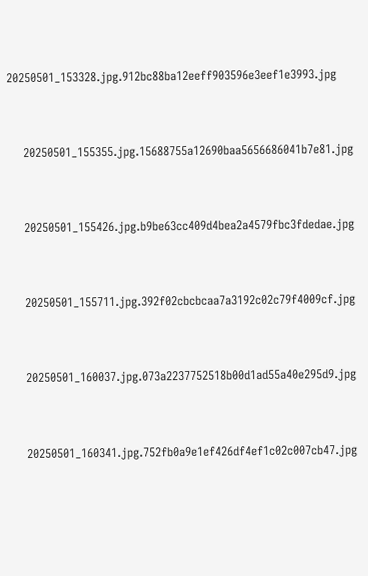20250501_153328.jpg.912bc88ba12eeff903596e3eef1e3993.jpg



    20250501_155355.jpg.15688755a12690baa5656686041b7e81.jpg



    20250501_155426.jpg.b9be63cc409d4bea2a4579fbc3fdedae.jpg



    20250501_155711.jpg.392f02cbcbcaa7a3192c02c79f4009cf.jpg



    20250501_160037.jpg.073a2237752518b00d1ad55a40e295d9.jpg



    20250501_160341.jpg.752fb0a9e1ef426df4ef1c02c007cb47.jpg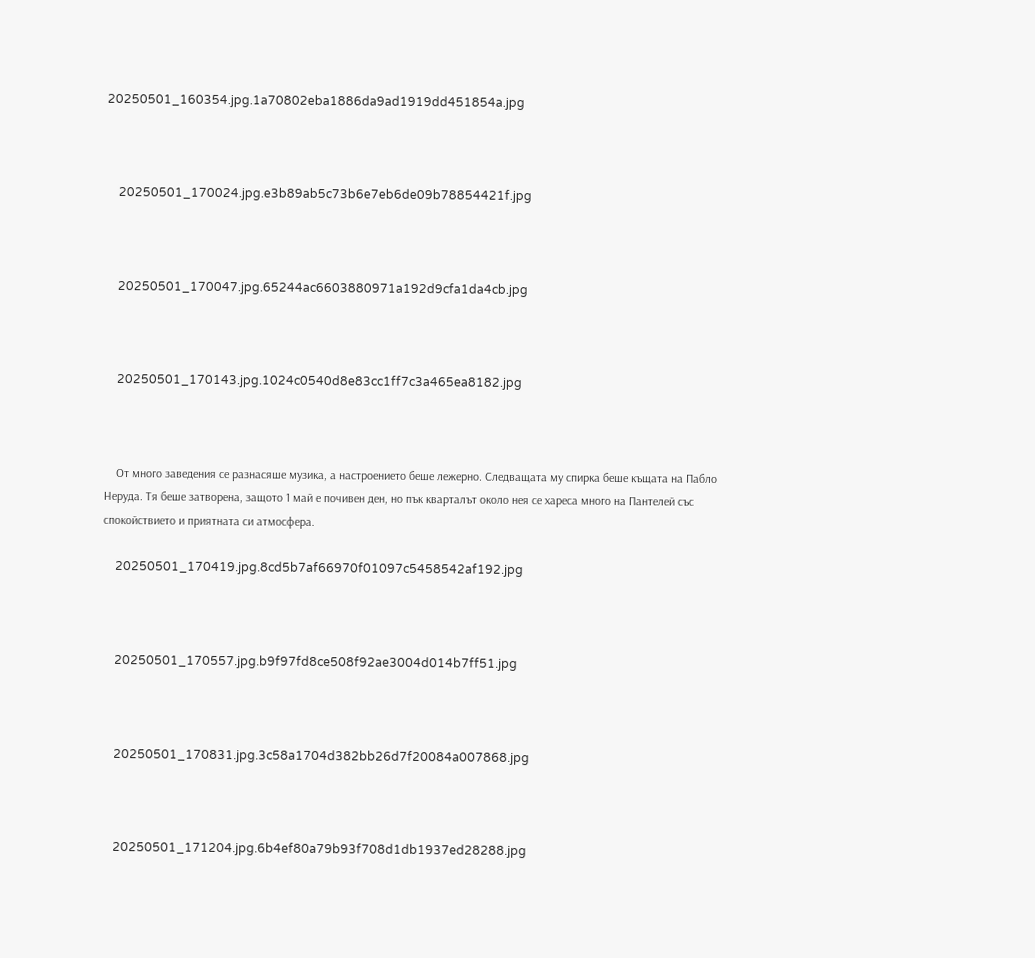20250501_160354.jpg.1a70802eba1886da9ad1919dd451854a.jpg



    20250501_170024.jpg.e3b89ab5c73b6e7eb6de09b78854421f.jpg



    20250501_170047.jpg.65244ac6603880971a192d9cfa1da4cb.jpg



    20250501_170143.jpg.1024c0540d8e83cc1ff7c3a465ea8182.jpg



    От много заведения се разнасяше музика, а настроението беше лежерно. Следващата му спирка беше къщата на Пабло Неруда. Тя беше затворена, защото 1 май е почивен ден, но пък кварталът около нея се хареса много на Пантелей със спокойствието и приятната си атмосфера.

    20250501_170419.jpg.8cd5b7af66970f01097c5458542af192.jpg



    20250501_170557.jpg.b9f97fd8ce508f92ae3004d014b7ff51.jpg



    20250501_170831.jpg.3c58a1704d382bb26d7f20084a007868.jpg



    20250501_171204.jpg.6b4ef80a79b93f708d1db1937ed28288.jpg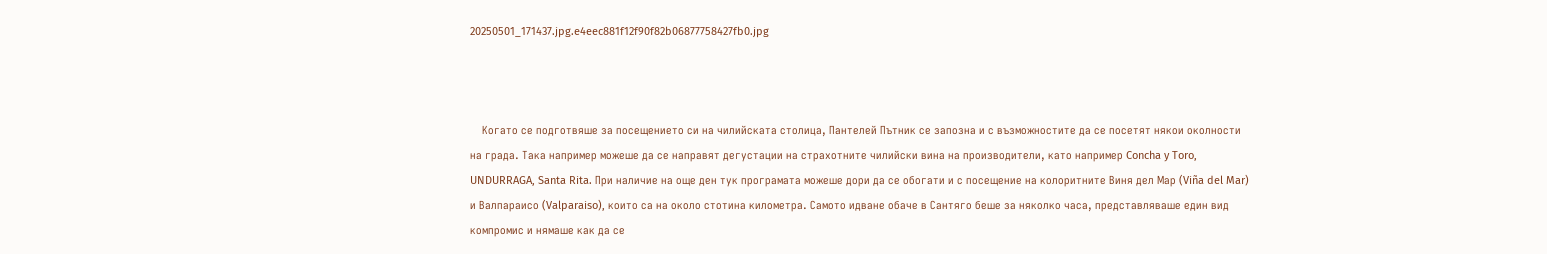20250501_171437.jpg.e4eec881f12f90f82b06877758427fb0.jpg



    Когато се подготвяше за посещението си на чилийската столица, Пантелей Пътник се запозна и с възможностите да се посетят някои околности на града. Така например можеше да се направят дегустации на страхотните чилийски вина на производители, като например Concha y Toro, UNDURRAGA, Santa Rita. При наличие на още ден тук програмата можеше дори да се обогати и с посещение на колоритните Виня дел Мар (Viña del Mar) и Валпараисо (Valparaiso), които са на около стотина километра. Самото идване обаче в Сантяго беше за няколко часа, представляваше един вид компромис и нямаше как да се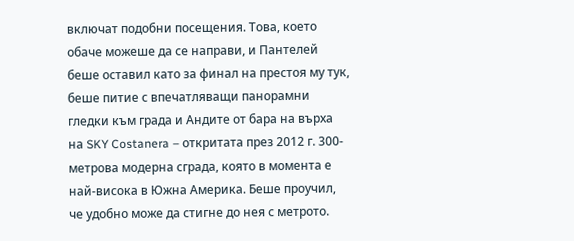включат подобни посещения. Това, което обаче можеше да се направи, и Пантелей беше оставил като за финал на престоя му тук, беше питие с впечатляващи панорамни гледки към града и Андите от бара на върха на SKY Costanera – откритата през 2012 г. 300-метрова модерна сграда, която в момента е най-висока в Южна Америка. Беше проучил, че удобно може да стигне до нея с метрото.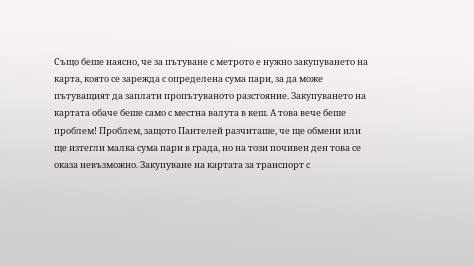Също беше наясно, че за пътуване с метрото е нужно закупуването на карта, която се зарежда с определена сума пари, за да може пътуващият да заплати пропътуваното разстояние. Закупуването на картата обаче беше само с местна валута в кеш. А това вече беше проблем! Проблем, защото Пантелей разчиташе, че ще обмени или ще изтегли малка сума пари в града, но на този почивен ден това се оказа невъзможно. Закупуване на картата за транспорт с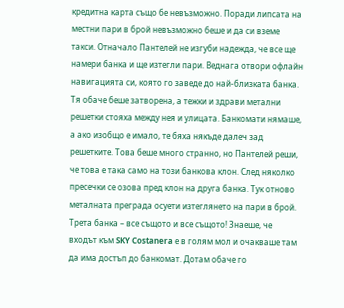кредитна карта също бе невъзможно. Поради липсата на местни пари в брой невъзможно беше и да си вземе такси. Отначало Пантелей не изгуби надежда, че все ще намери банка и ще изтегли пари. Веднага отвори офлайн навигацията си, която го заведе до най-близката банка. Тя обаче беше затворена, а тежки и здрави метални решетки стояха между нея и улицата. Банкомати нямаше, а ако изобщо е имало, те бяха някъде далеч зад решетките. Това беше много странно, но Пантелей реши, че това е така само на този банкова клон. След няколко пресечки се озова пред клон на друга банка. Тук отново металната преграда осуети изтеглянето на пари в брой. Трета банка – все същото и все същото! Знаеше, че входът към SKY Costanera е в голям мол и очакваше там да има достъп до банкомат. Дотам обаче го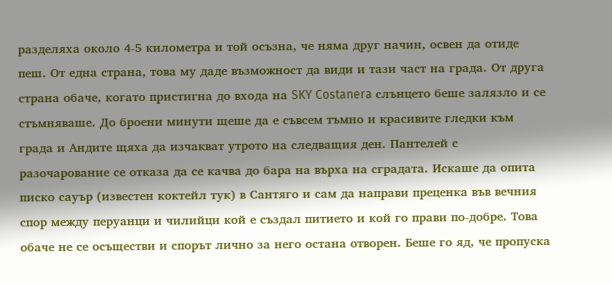разделяха около 4-5 километра и той осъзна, че няма друг начин, освен да отиде пеш. От една страна, това му даде възможност да види и тази част на града. От друга страна обаче, когато пристигна до входа на SKY Costanera слънцето беше залязло и се стъмняваше. До броени минути щеше да е съвсем тъмно и красивите гледки към града и Андите щяха да изчакват утрото на следващия ден. Пантелей с разочарование се отказа да се качва до бара на върха на сградата. Искаше да опита писко сауър (известен коктейл тук) в Сантяго и сам да направи преценка във вечния спор между перуанци и чилийци кой е създал питието и кой го прави по-добре. Това обаче не се осъществи и спорът лично за него остана отворен. Беше го яд, че пропуска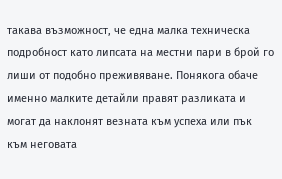такава възможност, че една малка техническа подробност като липсата на местни пари в брой го лиши от подобно преживяване. Понякога обаче именно малките детайли правят разликата и могат да наклонят везната към успеха или пък към неговата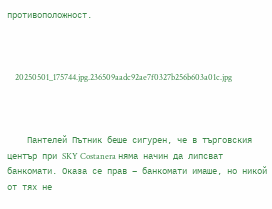противоположност.



    20250501_175744.jpg.236509aadc92ae7f0327b256b603a01c.jpg



    Пантелей Пътник беше сигурен, че в търговския център при SKY Costanera няма начин да липсват банкомати. Оказа се прав – банкомати имаше, но никой от тях не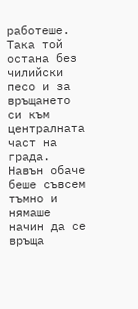работеше. Така той остана без чилийски песо и за връщането си към централната част на града. Навън обаче беше съвсем тъмно и нямаше начин да се връща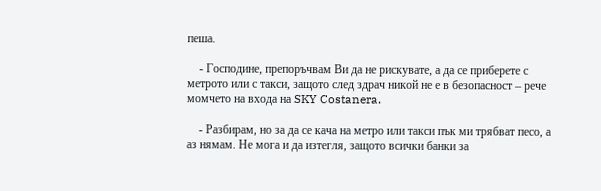пеша.

    - Господине, препоръчвам Ви да не рискувате, а да се приберете с метрото или с такси, защото след здрач никой не е в безопасност – рече момчето на входа на SKY Costanera.

    - Разбирам, но за да се кача на метро или такси пък ми трябват песо, а аз нямам. Не мога и да изтегля, защото всички банки за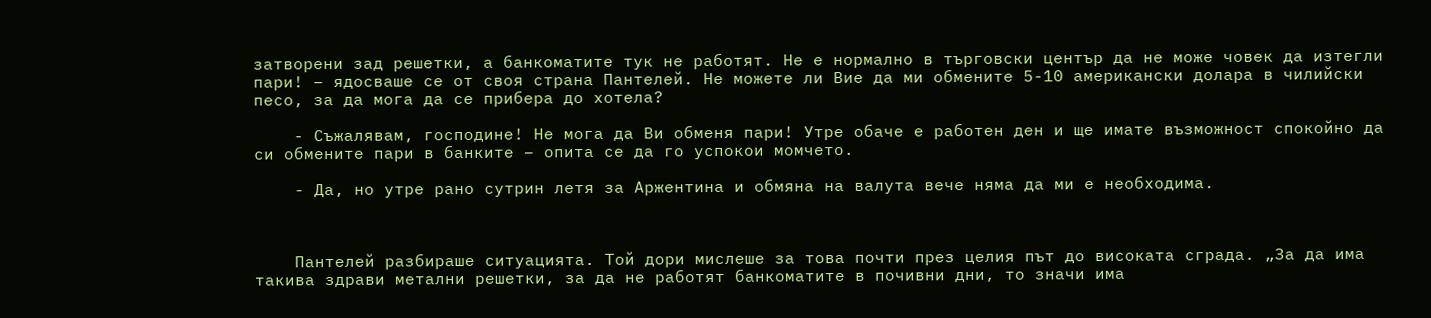затворени зад решетки, а банкоматите тук не работят. Не е нормално в търговски център да не може човек да изтегли пари! – ядосваше се от своя страна Пантелей. Не можете ли Вие да ми обмените 5-10 американски долара в чилийски песо, за да мога да се прибера до хотела?

    - Съжалявам, господине! Не мога да Ви обменя пари! Утре обаче е работен ден и ще имате възможност спокойно да си обмените пари в банките – опита се да го успокои момчето.

    - Да, но утре рано сутрин летя за Аржентина и обмяна на валута вече няма да ми е необходима.



    Пантелей разбираше ситуацията. Той дори мислеше за това почти през целия път до високата сграда. „За да има такива здрави метални решетки, за да не работят банкоматите в почивни дни, то значи има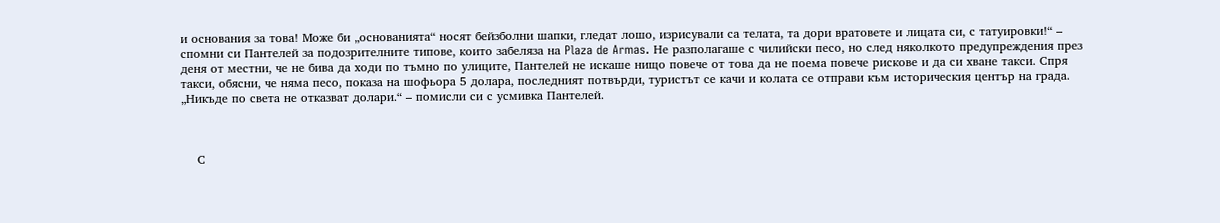и основания за това! Може би „основанията“ носят бейзболни шапки, гледат лошо, изрисували са телата, та дори вратовете и лицата си, с татуировки!“ – спомни си Пантелей за подозрителните типове, които забеляза на Plaza de Armas. Не разполагаше с чилийски песо, но след няколкото предупреждения през деня от местни, че не бива да ходи по тъмно по улиците, Пантелей не искаше нищо повече от това да не поема повече рискове и да си хване такси. Спря такси, обясни, че няма песо, показа на шофьора 5 долара, последният потвърди, туристът се качи и колата се отправи към историческия център на града. „Никъде по света не отказват долари.“ – помисли си с усмивка Пантелей.



    С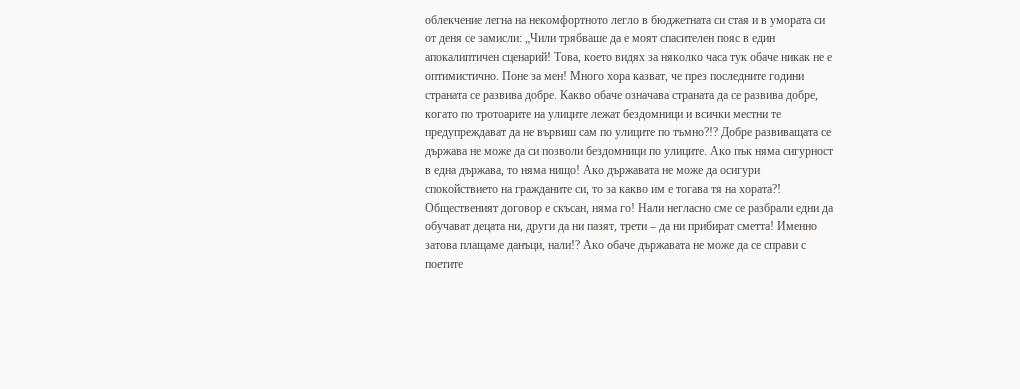облекчение легна на некомфортното легло в бюджетната си стая и в умората си от деня се замисли: „Чили трябваше да е моят спасителен пояс в един апокалиптичен сценарий! Това, което видях за няколко часа тук обаче никак не е оптимистично. Поне за мен! Много хора казват, че през последните години страната се развива добре. Какво обаче означава страната да се развива добре, когато по тротоарите на улиците лежат бездомници и всички местни те предупреждават да не вървиш сам по улиците по тъмно?!? Добре развиващата се държава не може да си позволи бездомници по улиците. Ако пък няма сигурност в една държава, то няма нищо! Ако държавата не може да осигури спокойствието на гражданите си, то за какво им е тогава тя на хората?! Общественият договор е скъсан, няма го! Нали негласно сме се разбрали едни да обучават децата ни, други да ни пазят, трети – да ни прибират сметта! Именно затова плащаме данъци, нали!? Ако обаче държавата не може да се справи с поетите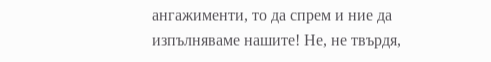ангажименти, то да спрем и ние да изпълняваме нашите! Не, не твърдя,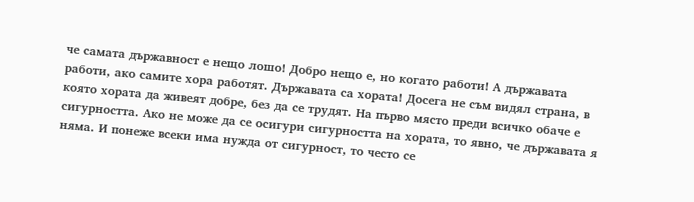че самата държавност е нещо лошо! Добро нещо е, но когато работи! А държавата работи, ако самите хора работят. Държавата са хората! Досега не съм видял страна, в която хората да живеят добре, без да се трудят. На първо място преди всичко обаче е сигурността. Ако не може да се осигури сигурността на хората, то явно, че държавата я няма. И понеже всеки има нужда от сигурност, то често се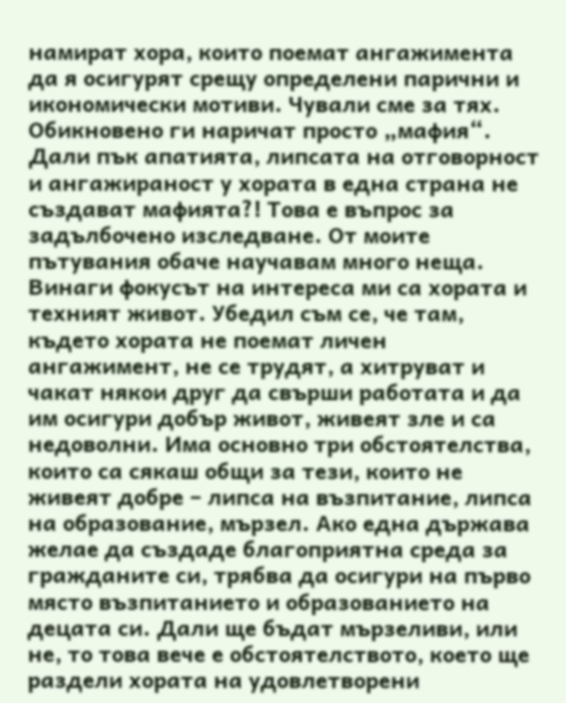намират хора, които поемат ангажимента да я осигурят срещу определени парични и икономически мотиви. Чували сме за тях. Обикновено ги наричат просто „мафия“. Дали пък апатията, липсата на отговорност и ангажираност у хората в една страна не създават мафията?! Това е въпрос за задълбочено изследване. От моите пътувания обаче научавам много неща. Винаги фокусът на интереса ми са хората и техният живот. Убедил съм се, че там, където хората не поемат личен ангажимент, не се трудят, а хитруват и чакат някои друг да свърши работата и да им осигури добър живот, живеят зле и са недоволни. Има основно три обстоятелства, които са сякаш общи за тези, които не живеят добре – липса на възпитание, липса на образование, мързел. Ако една държава желае да създаде благоприятна среда за гражданите си, трябва да осигури на първо място възпитанието и образованието на децата си. Дали ще бъдат мързеливи, или не, то това вече е обстоятелството, което ще раздели хората на удовлетворени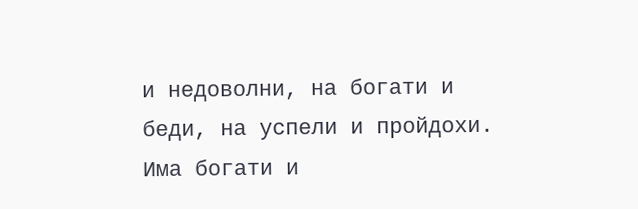и недоволни, на богати и беди, на успели и пройдохи. Има богати и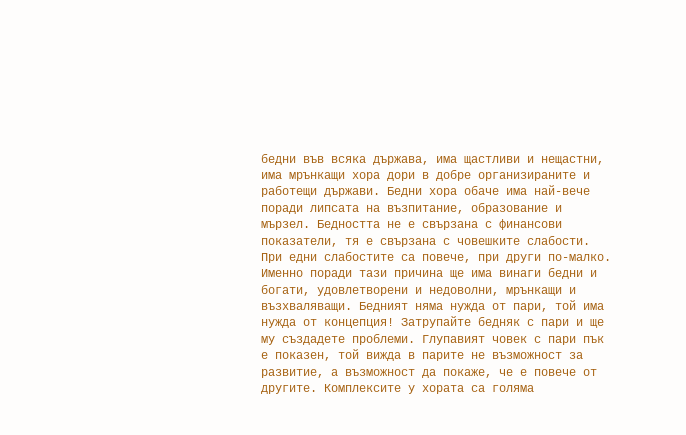бедни във всяка държава, има щастливи и нещастни, има мрънкащи хора дори в добре организираните и работещи държави. Бедни хора обаче има най-вече поради липсата на възпитание, образование и мързел. Бедността не е свързана с финансови показатели, тя е свързана с човешките слабости. При едни слабостите са повече, при други по-малко. Именно поради тази причина ще има винаги бедни и богати, удовлетворени и недоволни, мрънкащи и възхваляващи. Бедният няма нужда от пари, той има нужда от концепция! Затрупайте бедняк с пари и ще му създадете проблеми. Глупавият човек с пари пък е показен, той вижда в парите не възможност за развитие, а възможност да покаже, че е повече от другите. Комплексите у хората са голяма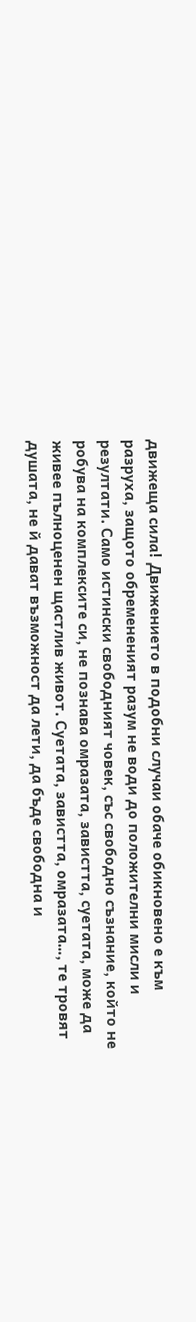движеща сила! Движението в подобни случаи обаче обикновено е към разруха, защото обремененият разум не води до положителни мисли и резултати. Само истински свободният човек, със свободно съзнание, който не робува на комплексите си, не познава омразата, завистта, суетата, може да живее пълноценен щастлив живот. Суетата, завистта, омразата…, те тровят душата, не й дават възможност да лети, да бъде свободна и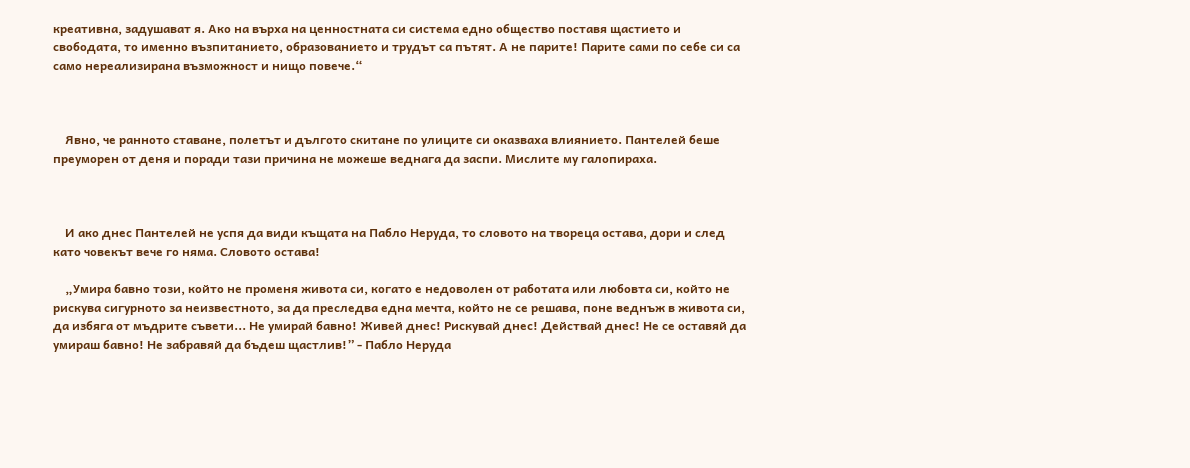креативна, задушават я. Ако на върха на ценностната си система едно общество поставя щастието и свободата, то именно възпитанието, образованието и трудът са пътят. А не парите! Парите сами по себе си са само нереализирана възможност и нищо повече.“



    Явно, че ранното ставане, полетът и дългото скитане по улиците си оказваха влиянието. Пантелей беше преуморен от деня и поради тази причина не можеше веднага да заспи. Мислите му галопираха.



    И ако днес Пантелей не успя да види къщата на Пабло Неруда, то словото на твореца остава, дори и след като човекът вече го няма. Словото остава!

    „Умира бавно този, който не променя живота си, когато е недоволен от работата или любовта си, който не рискува сигурното за неизвестното, за да преследва една мечта, който не се решава, поне веднъж в живота си, да избяга от мъдрите съвети... Не умирай бавно! Живей днес! Рискувай днес! Действай днес! Не се оставяй да умираш бавно! Не забравяй да бъдеш щастлив!” - Пабло Неруда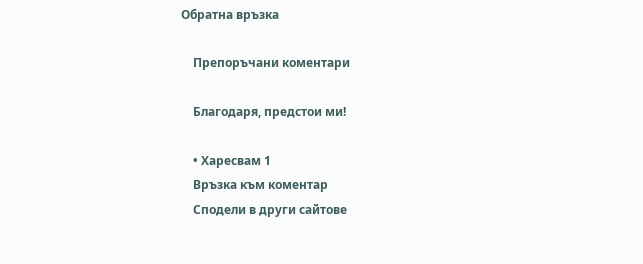Обратна връзка

    Препоръчани коментари

    Благодаря, предстои ми!

    • Харесвам 1
    Връзка към коментар
    Сподели в други сайтове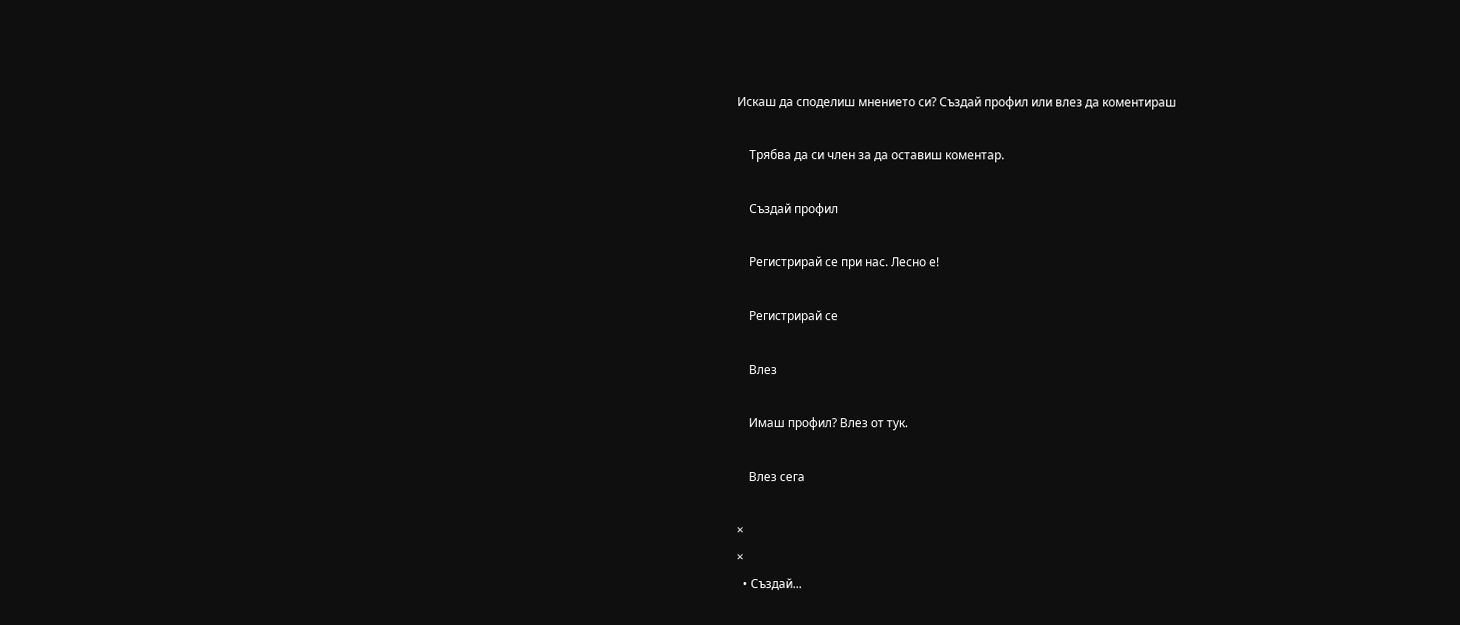Искаш да споделиш мнението си? Създай профил или влез да коментираш

    Трябва да си член за да оставиш коментар.

    Създай профил

    Регистрирай се при нас. Лесно е!

    Регистрирай се

    Влез

    Имаш профил? Влез от тук.

    Влез сега

×
×
  • Създай...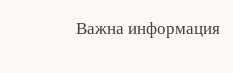Важна информация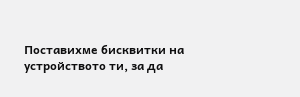Поставихме бисквитки на устройството ти, за да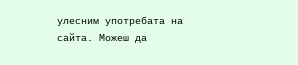улесним употребата на сайта. Можеш да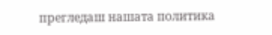прегледаш нашата политика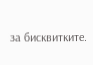за бисквитките.